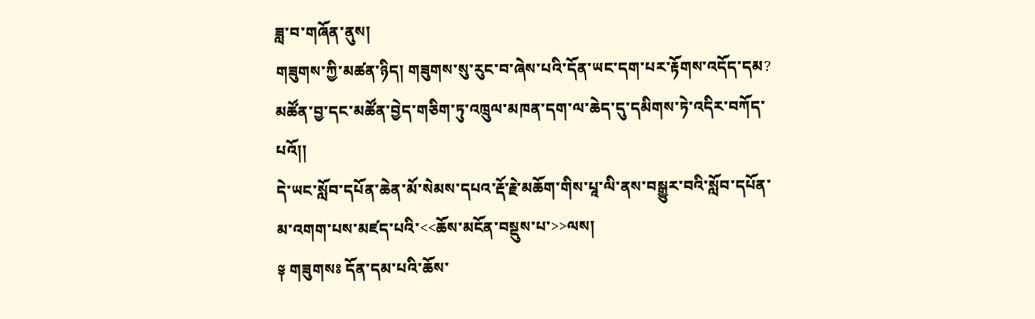ཟླ་བ་གཞོན་ནུས།
གཟུགས་ཀྱི་མཚན་ཉིད། གཟུགས་སུ་རུང་བ་ཞེས་པའི་དོན་ཡང་དག་པར་རྟོགས་འདོད་དམ?
མཚོན་བྱ་དང་མཚོན་བྱེད་གཅིག་ཏུ་འཁྲུལ་མཁན་དག་ལ་ཆེད་དུ་དམིགས་ཏེ་འདིར་བཀོད་པའོ།།
དེ་ཡང་སློབ་དཔོན་ཆེན་མོ་སེམས་དཔའ་རྡོ་རྗེ་མཆོག་གིས་པཱ་ལི་ནས་བསྒྱུར་བའི་སློབ་དཔོན་མ་འགག་པས་མཛད་པའི་<<ཆོས་མངོན་བསྡུས་པ་>>ལས།
༈ གཟུགསཿ དོན་དམ་པའི་ཆོས་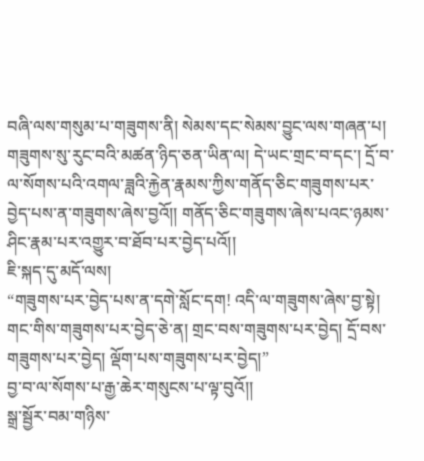བཞི་ལས་གསུམ་པ་གཟུགས་ནི། སེམས་དང་སེམས་བྱུང་ལས་གཞན་པ། གཟུགས་སུ་རུང་བའི་མཚན་ཉིད་ཅན་ཡིན་ལ། དེ་ཡང་གྲང་བ་དང་། དྲོ་བ་ལ་སོགས་པའི་འགལ་ཟླའི་རྐྱེན་རྣམས་ཀྱིས་གནོད་ཅིང་གཟུགས་པར་བྱེད་པས་ན་གཟུགས་ཞེས་བྱའོ།། གནོད་ཅིང་གཟུགས་ཞེས་པའང་ཉམས་ཤིང་རྣམ་པར་འགྱུར་བ་ཐོབ་པར་བྱེད་པའོ།།
ཇི་སྐད་དུ་མདོ་ལས།
“གཟུགས་པར་བྱེད་པས་ན་དགེ་སློང་དག! འདི་ལ་གཟུགས་ཞེས་བྱ་སྟེ། གང་གིས་གཟུགས་པར་བྱེད་ཅེ་ན། གྲང་བས་གཟུགས་པར་བྱེད། དྲོ་བས་གཟུགས་པར་བྱེད། ལྡོག་པས་གཟུགས་པར་བྱེད།”
བྱ་བ་ལ་སོགས་པ་རྒྱ་ཆེར་གསུངས་པ་ལྟ་བུའོ།།
སྒྲ་སྦྱོར་བམ་གཉིས་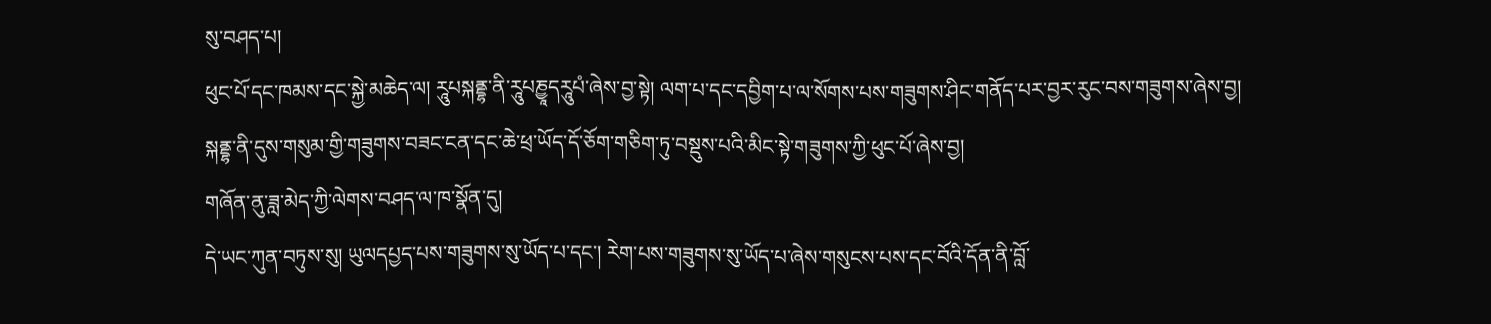སུ་བཤད་པ།
ཕུང་པོ་དང་ཁམས་དང་སྐྱེ་མཆེད་ལ། རཱུཔསྐནྡྷ་ནི་རཱུཔཎྱཱདརཱུཔཾ་ཞེས་བྱ་སྟེ། ལག་པ་དང་དབྱིག་པ་ལ་སོགས་པས་གཟུགས་ཤིང་གནོད་པར་བྱར་རུང་བས་གཟུགས་ཞེས་བྱ། སྐནྡྷ་ནི་དུས་གསུམ་གྱི་གཟུགས་བཟང་ངན་དང་ཆེ་ཕྲ་ཡོད་དོ་ཅོག་གཅིག་ཏུ་བསྡུས་པའི་མིང་སྟེ་གཟུགས་ཀྱི་ཕུང་པོ་ཞེས་བྱ།
གཞོན་ནུ་ཟླ་མེད་ཀྱི་ལེགས་བཤད་ལ་ཁ་སྣོན་དུ།
དེ་ཡང་ཀུན་བཏུས་སུ། ཡུལདཔྱད་པས་གཟུགས་སུ་ཡོད་པ་དང་། རེག་པས་གཟུགས་སུ་ཡོད་པ་ཞེས་གསུངས་པས་དང་བོའི་དོན་ནི་བློ་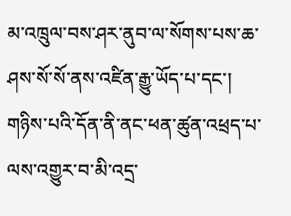མ་འཁྲུལ་བས་ཤར་ནུབ་ལ་སོགས་པས་ཆ་ཤས་སོ་སོ་ནས་འཛིན་རྒྱུ་ཡོད་པ་དང་། གཉིས་པའི་དོན་ནི་ནང་ཕན་ཚུན་འཕྲད་པ་ལས་འགྱུར་བ་མི་འདྲ་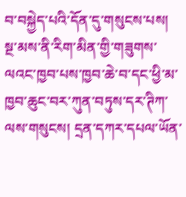བ་བསྐྱེད་པའི་དོན་དུ་གསུངས་པས། སྔ་མས་ནི་རིག་མིན་གྱི་གཟུགས་ལའང་ཁྱབ་པས་ཁྱབ་ཆེ་བ་དང་ཕྱི་མ་ཁྱབ་ཆུང་བར་ཀུན་བཏུས་དར་ཊིཀ་ལས་གསུངས། དྲན་དཀར་དཔལ་ཡོན་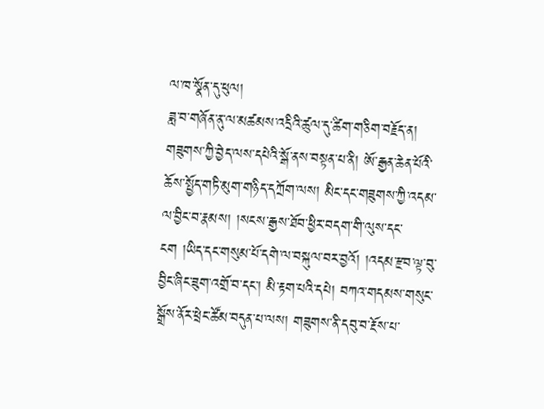ལ་ཁ་སྣོན་དུ་ཕུལ།
ཟླ་བ་གཞོན་ནུ་ལ་མཚམས་འདྲིའི་ཚུལ་དུ་ཚིག་གཅིག་བརྗོད་ན། གཟུགས་ཀྱི་བྱེད་ལས་དཔེའི་སྒོ་ནས་བསྟན་པ་ནི། ཨོ་རྒྱན་ཆེན་པོའི་ཆོས་སྤྱོད་གཏི་མུག་གཉིད་དཀྲོག་ལས། མིང་དང་གཟུགས་ཀྱི་འདམ་ལ་བྱིང་བ་རྣམས། །སངས་རྒྱས་ཐོབ་ཕྱིར་བདག་གི་ལུས་དང་ངག །ཡིད་དང་གསུམ་པོ་དགེ་ལ་བསྐུལ་བར་བྱའོ། །འདམ་རྫབ་ལྟ་བུ་བྱིང་ཞིང་ཟུག་འགྲོ་བ་དང་། མི་རྟག་པའི་དཔེ། བཀའ་གདམས་གསུང་སྒྲོས་ནོར་ཕྲེང་ཚོམ་བདུན་པ་ལས། གཟུགས་ནི་དབུ་བ་རྔོས་པ་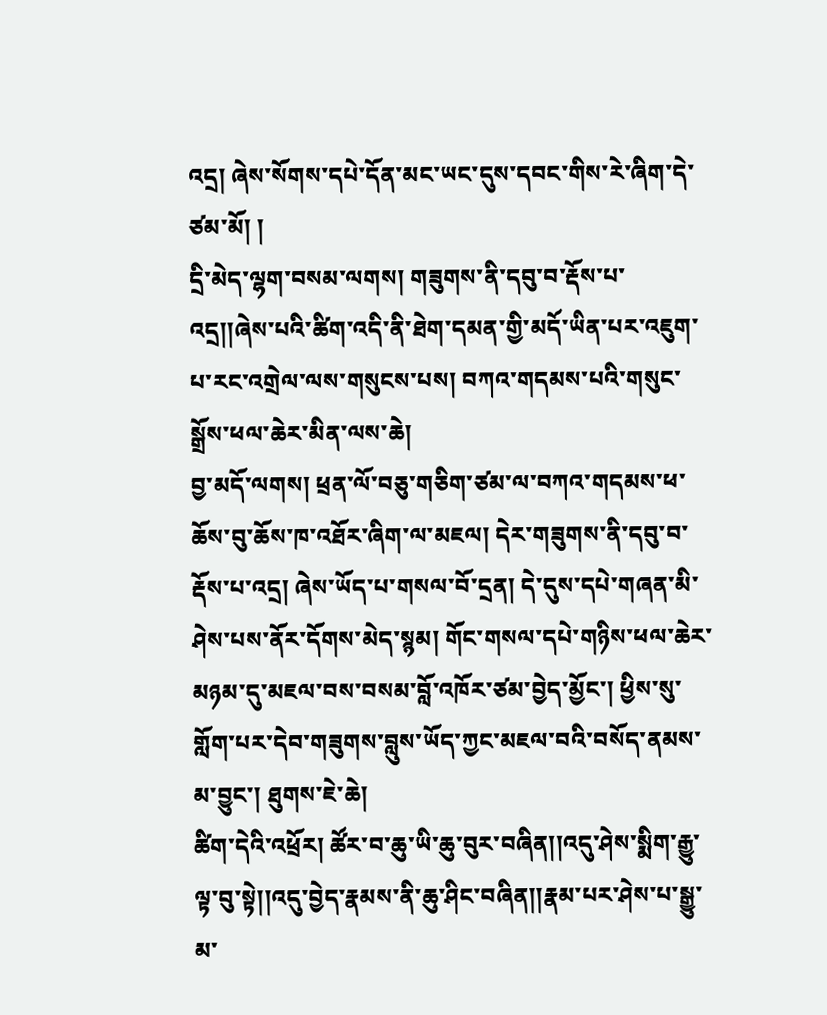འདྲ། ཞེས་སོགས་དཔེ་དོན་མང་ཡང་དུས་དབང་གིས་རེ་ཞིག་དེ་ཙམ་མོ། །
དྲི་མེད་ལྷག་བསམ་ལགས། གཟུགས་ནི་དབུ་བ་རྡོས་པ་འདྲ།།ཞེས་པའི་ཚིག་འདི་ནི་ཐེག་དམན་གྱི་མདོ་ཡིན་པར་འཇུག་པ་རང་འགྲེལ་ལས་གསུངས་པས། བཀའ་གདམས་པའི་གསུང་སྒྲོས་ཕལ་ཆེར་མིན་ལས་ཆེ།
བྱ་མདོ་ལགས། ཕྲན་ལོ་བཅུ་གཅིག་ཙམ་ལ་བཀའ་གདམས་ཕ་ཆོས་བུ་ཆོས་ཁ་འཐོར་ཞིག་ལ་མཇལ། དེར་གཟུགས་ནི་དབུ་བ་རྡོས་པ་འདྲ། ཞེས་ཡོད་པ་གསལ་བོ་དྲན། དེ་དུས་དཔེ་གཞན་མི་ཤེས་པས་ནོར་དོགས་མེད་སྙམ། གོང་གསལ་དཔེ་གཉིས་ཕལ་ཆེར་མཉམ་དུ་མཇལ་བས་བསམ་བློ་འཁོར་ཙམ་བྱེད་མྱོང་། ཕྱིས་སུ་གློག་པར་དེབ་གཟུགས་བླུས་ཡོད་ཀྱང་མཇལ་བའི་བསོད་ནམས་མ་བྱུང་། ཐུགས་ཇེ་ཆེ།
ཚིག་དེའི་འཕྲོར། ཚོར་བ་ཆུ་ཡི་ཆུ་བུར་བཞིན།།འདུ་ཤེས་སྨིག་རྒྱུ་ལྟ་བུ་སྟེ།།འདུ་བྱེད་རྣམས་ནི་ཆུ་ཤིང་བཞིན།།རྣམ་པར་ཤེས་པ་སྒྱུ་མ་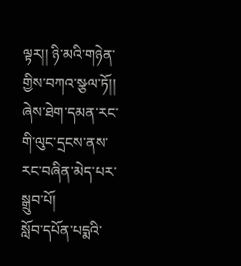ལྟར།། ཉི་མའི་གཉེན་གྱིས་བཀའ་སྩལ་ཏོ།། ཞེས་ཐེག་དམན་རང་གི་ལུང་དྲངས་ནས་རང་བཞིན་མེད་པར་སྒྲུབ་པོ།
སློབ་དཔོན་པདྨའི་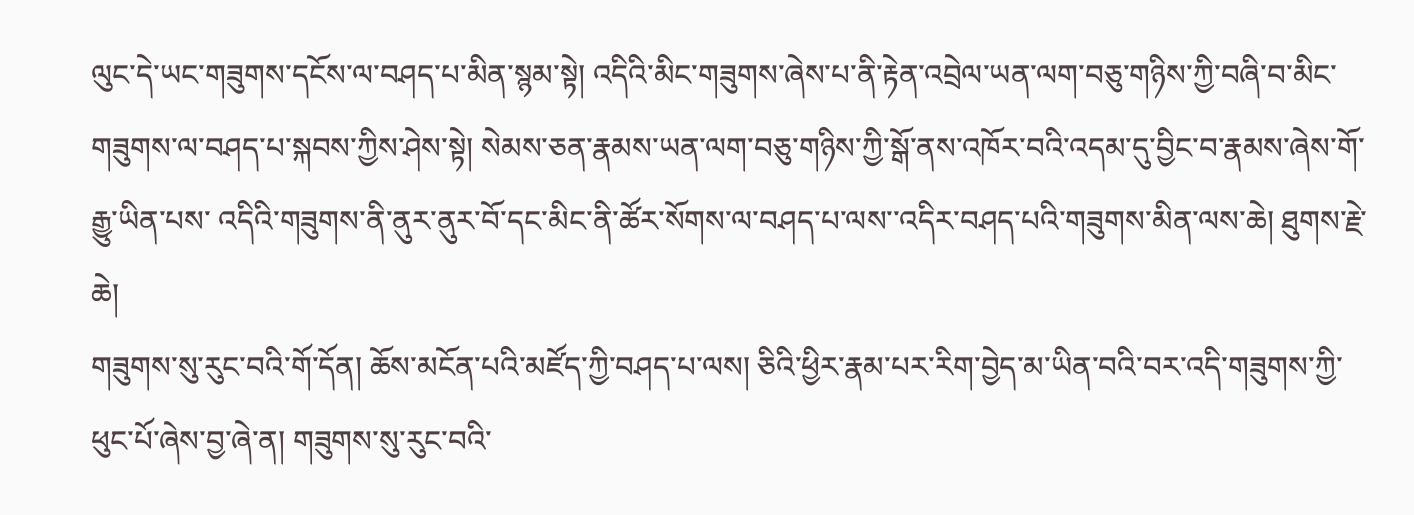ལུང་དེ་ཡང་གཟུགས་དངོས་ལ་བཤད་པ་མིན་སྙམ་སྟེ། འདིའི་མིང་གཟུགས་ཞེས་པ་ནི་རྟེན་འབྲེལ་ཡན་ལག་བཅུ་གཉིས་ཀྱི་བཞི་བ་མིང་གཟུགས་ལ་བཤད་པ་སྐབས་ཀྱིས་ཤེས་སྟེ། སེམས་ཅན་རྣམས་ཡན་ལག་བཅུ་གཉིས་ཀྱི་སྒོ་ནས་འཁོར་བའི་འདམ་དུ་བྱིང་བ་རྣམས་ཞེས་གོ་རྒྱུ་ཡིན་པས་ འདིའི་གཟུགས་ནི་ནུར་ནུར་བོ་དང་མིང་ནི་ཚོར་སོགས་ལ་བཤད་པ་ལས་་འདིར་བཤད་པའི་གཟུགས་མིན་ལས་ཆེ། ཐུགས་རྗེ་ཆེ།
གཟུགས་སུ་རུང་བའི་གོ་དོན། ཆོས་མངོན་པའི་མཛོད་ཀྱི་བཤད་པ་ལས། ཅིའི་ཕྱིར་རྣམ་པར་རིག་བྱེད་མ་ཡིན་བའི་བར་འདི་གཟུགས་ཀྱི་ཕུང་པོ་ཞེས་བྱ་ཞེ་ན། གཟུགས་སུ་རུང་བའི་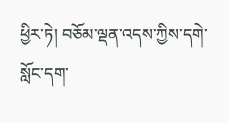ཕྱིར་ཏེ། བཅོམ་ལྡན་འདས་ཀྱིས་དགེ་སློང་དག་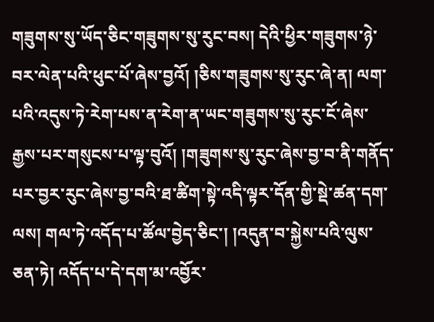གཟུགས་སུ་ཡོད་ཅིང་གཟུགས་སུ་རུང་བས། དེའི་ཕྱིར་གཟུགས་ཉེ་བར་ལེན་པའི་ཕུང་པོ་ཞེས་བྱའོ། །ཅིས་གཟུགས་སུ་རུང་ཞེ་ན། ལག་པའི་འདུས་ཏེ་རེག་པས་ན་རེག་ན་ཡང་གཟུགས་སུ་རུང་ངོ་ཞེས་རྒྱས་པར་གསུངས་པ་ལྟ་བུའོ། །གཟུགས་སུ་རུང་ཞེས་བྱ་བ་ནི་གནོད་པར་བྱར་རུང་ཞེས་བྱ་བའི་ཐ་ཚིག་སྟེ་འདི་ལྟར་དོན་གྱི་སྡེ་ཚན་དག་ལས། གལ་ཏེ་འདོད་པ་ཚོལ་བྱེད་ཅིང་། །འདུན་བ་སྐྱེས་པའི་ལུས་ཅན་ཏེ། འདོད་པ་དེ་དག་མ་འབྱོར་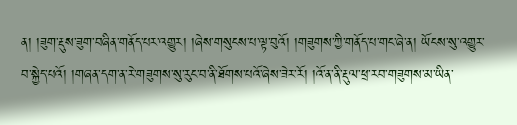ན། །ཟུག་རྡུས་ཟུག་བཞིན་གནོད་པར་འགྱུར། །ཞེས་གསུངས་པ་ལྟ་བུའོ། །གཟུགས་ཀྱི་གནོད་པ་གང་ཞེ་ན། ཡོངས་སུ་འགྱུར་བ་སྐྱེད་པའོ། །གཞན་དག་ན་རེ་གཟུགས་སུ་རུང་བ་ནི་ཐོགས་པའོ་ཞེས་ཟེར་རོ། །འོ་ན་ནི་རྡུལ་ཕྲ་རབ་གཟུགས་མ་ཡིན་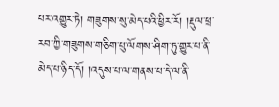པར་འགྱུར་ཏེ། གཟུགས་སུ་མེད་པའི་ཕྱིར་རོ། །རྡུལ་ཕྲ་རབ་ཀྱི་གཟུགས་གཅིག་པུ་ལོགས་ཤིག་ཏུ་གྱུར་པ་ནི་མེད་པ་ཉིད་དོ། །འདུས་པ་ལ་གནས་པ་དེ་ལ་ནི་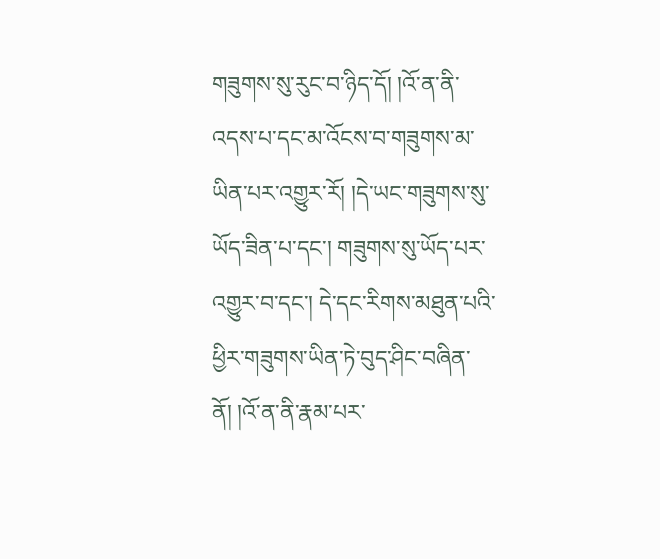གཟུགས་སུ་རུང་བ་ཉིད་དོ། །འོ་ན་ནི་འདས་པ་དང་མ་འོངས་བ་གཟུགས་མ་ཡིན་པར་འགྱུར་རོ། །དེ་ཡང་གཟུགས་སུ་ཡོད་ཟིན་པ་དང་། གཟུགས་སུ་ཡོད་པར་འགྱུར་བ་དང་། དེ་དང་རིགས་མཐུན་པའི་ཕྱིར་གཟུགས་ཡིན་ཏེ་བུད་ཤིང་བཞིན་ནོ། །འོ་ན་ནི་རྣམ་པར་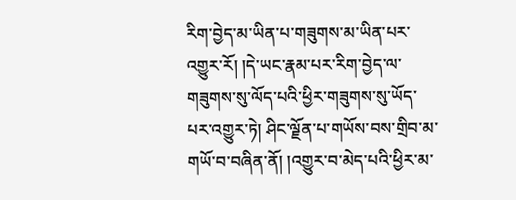རིག་བྱེད་མ་ཡིན་པ་གཟུགས་མ་ཡིན་པར་འགྱུར་རོ། །དེ་ཡང་རྣམ་པར་རིག་བྱེད་ལ་གཟུགས་སུ་ལོད་པའི་ཕྱིར་གཟུགས་སུ་ཡོད་པར་འགྱུར་ཏེ། ཤིང་ལྗོན་པ་གཡོས་བས་གྲིབ་མ་གཡོ་བ་བཞིན་ནོ། །འགྱུར་བ་མེད་པའི་ཕྱིར་མ་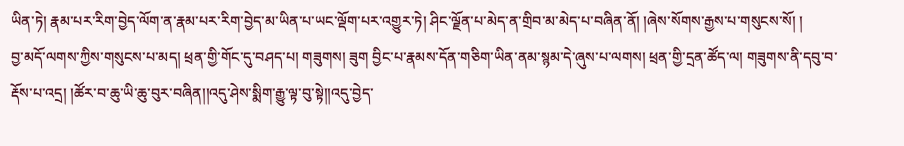ཡིན་ཏེ། རྣམ་པར་རིག་བྱེད་ལོག་ན་རྣམ་པར་རིག་བྱེད་མ་ཡིན་པ་ཡང་ལྡོག་པར་འགྱུར་ཏེ། ཤིང་ལྗོན་པ་མེད་ན་གྲིབ་མ་མེད་པ་བཞིན་ནོ། །ཞེས་སོགས་རྒྱས་པ་གསུངས་སོ། །
བྱ་མདོ་ལགས་ཀྱིས་གསུངས་པ་མད། ཕྲན་གྱི་གོང་དུ་བཤད་པ། གཟུགས། ཟུག བྱིང་པ་རྣམས་དོན་གཅིག་ཡིན་ནམ་སྙམ་དེ་ཞུས་པ་ལགས། ཕྲན་གྱི་དྲན་ཚོད་ལ། གཟུགས་ནི་དབུ་བ་རྡོས་པ་འདྲ། །ཚོར་བ་ཆུ་ཡི་ཆུ་བུར་བཞིན།།འདུ་ཤེས་སྨིག་རྒྱུ་ལྟ་བུ་སྟེ།།འདུ་བྱེད་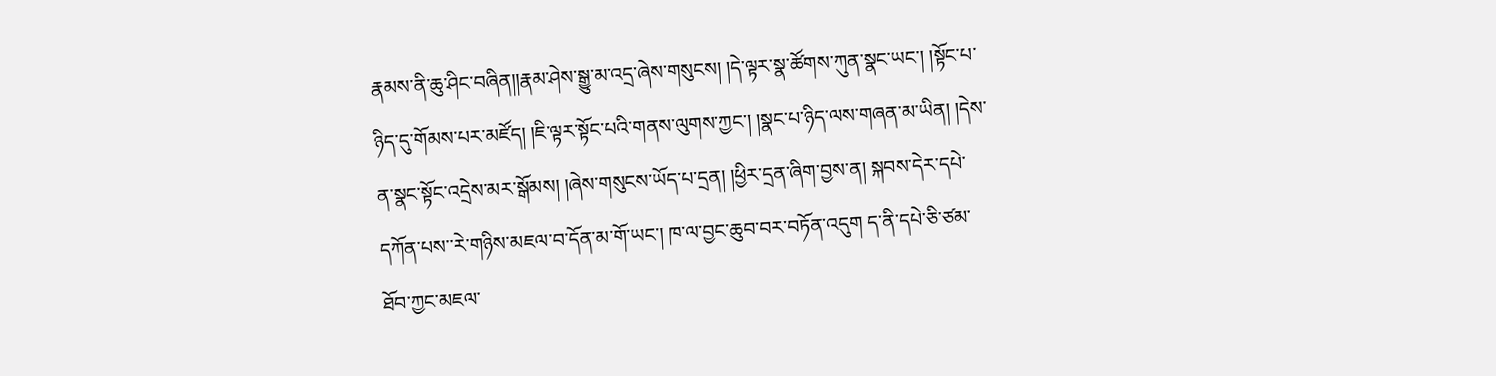རྣམས་ནི་ཆུ་ཤིང་བཞིན།།རྣམ་ཤེས་སྒྱུ་མ་འདྲ་ཞེས་གསུངས། །དེ་ལྟར་སྣ་ཚོགས་ཀུན་སྣང་ཡང་། །སྟོང་པ་ཉིད་དུ་གོམས་པར་མཛོད། །ཇི་ལྟར་སྟོང་པའི་གནས་ལུགས་ཀྱང་། །སྣང་པ་ཉིད་ལས་གཞན་མ་ཡིན། །དེས་ན་སྣང་སྟོང་འདྲེས་མར་སྒོམས། །ཞེས་གསུངས་ཡོད་པ་དྲན། །ཕྱིར་དྲན་ཞིག་བྱས་ན། སྐབས་དེར་དཔེ་དཀོན་པས་་རེ་གཉིས་མཇལ་བ་དོན་མ་གོ་ཡང་། ཁ་ལ་བྱང་ཆུབ་བར་བཏོན་འདུག ད་ནི་དཔེ་ཅི་ཙམ་ཐོབ་ཀྱང་མཇལ་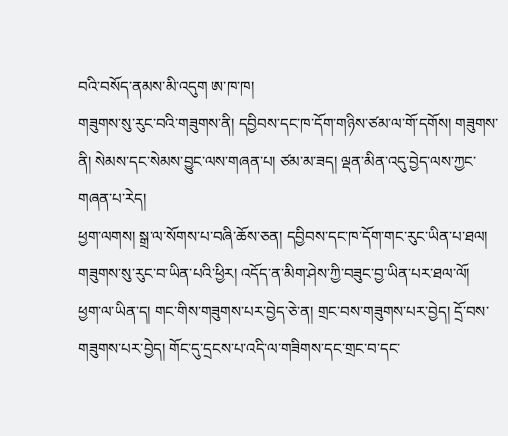བའི་བསོད་ནམས་མི་འདུག ཨ་ཁ་ཁ།
གཟུགས་སུ་རུང་བའི་གཟུགས་ནི། དབྱིབས་དང་ཁ་དོག་གཉིས་ཙམ་ལ་གོ་དགོས། གཟུགས་ནི། སེམས་དང་སེམས་བྱུང་ལས་གཞན་པ། ཙམ་མ་ཟད། ལྡན་མིན་འདུ་བྱེད་ལས་ཀྱང་གཞན་པ་རེད།
ཕྱག་ལགས། སྒྲ་ལ་སོགས་པ་བཞི་ཆོས་ཅན། དབྱིབས་དང་ཁ་དོག་གང་རུང་ཡིན་པ་ཐལ། གཟུགས་སུ་རུང་བ་ཡིན་པའི་ཕྱིར། འདོད་ན་མིག་ཤེས་ཀྱི་བཟུང་བྱ་ཡིན་པར་ཐལ་ལོ།
ཕྱག་ལ་ཡིན་ད། གང་གིས་གཟུགས་པར་བྱེད་ཅེ་ན། གྲང་བས་གཟུགས་པར་བྱེད། དྲོ་བས་གཟུགས་པར་བྱེད། གོང་དུ་དྲངས་པ་འདི་ལ་གཟིགས་དང་གྲང་བ་དང་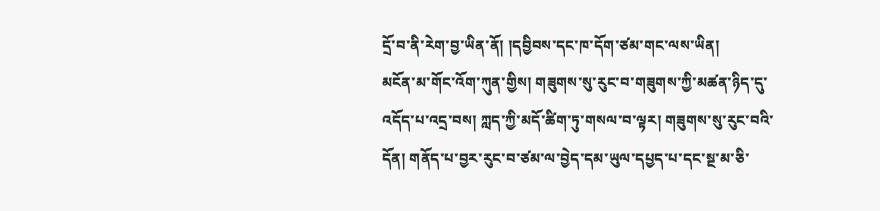དྲོ་བ་ནི་རེག་བྱ་ཡིན་ནོ། །དབྱིབས་དང་ཁ་དོག་ཙམ་གང་ལས་ཡིན།
མངོན་མ་གོང་འོག་ཀུན་གྱིས། གཟུགས་སུ་རུང་བ་གཟུགས་ཀྱི་མཚན་ཉིད་དུ་འདོད་པ་འདྲ་བས། ཀླད་ཀྱི་མདོ་ཚིག་ཏུ་གསལ་བ་ལྟར། གཟུགས་སུ་རུང་བའི་དོན། གནོད་པ་བྱར་རུང་བ་ཙམ་ལ་བྱེད་དམ་ཡུལ་དཔྱད་པ་དང་སྔ་མ་ཅི་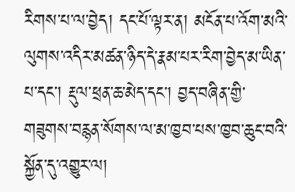རིགས་པ་ལ་བྱེད། དང་པོ་ལྟར་ན། མངོན་པ་འོག་མའི་ལུགས་འདིར་མཚན་ཉིད་དེ་རྣམ་པར་རིག་བྱེད་མ་ཡིན་པ་དང་། རྡུལ་ཕྲན་ཆ་མེད་དང་། བྱད་བཞིན་གྱི་གཟུགས་བརྙན་སོགས་ལ་མ་ཁྱབ་པས་ཁྱབ་ཆུང་བའི་སྐྱོན་དུ་འགྱུར་ལ།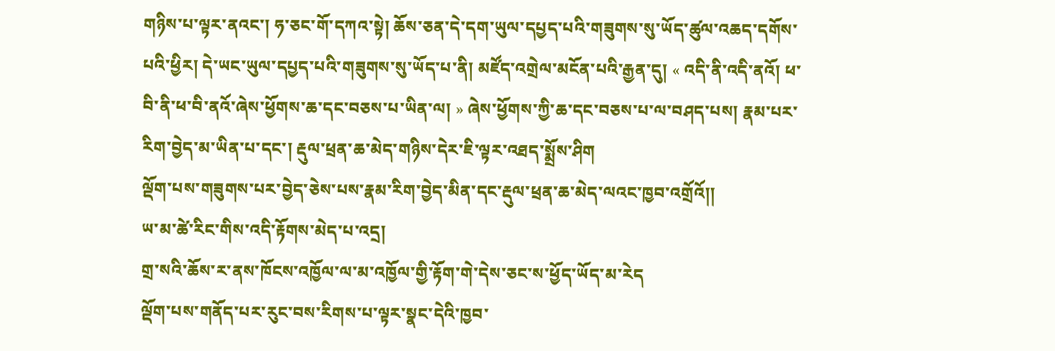གཉིས་པ་ལྟར་ནའང་། ཧ་ཅང་གོ་དཀའ་སྟེ། ཆོས་ཅན་དེ་དག་ཡུལ་དཔྱད་པའི་གཟུགས་སུ་ཡོད་ཚུལ་འཆད་དགོས་པའི་ཕྱིར། དེ་ཡང་ཡུལ་དཔྱད་པའི་གཟུགས་སུ་ཡོད་པ་ནི། མཛོད་འགྲེལ་མངོན་པའི་རྒྱན་དུ། « འདི་ནི་འདི་ནའོ། ཕ་བི་ནི་ཕ་བི་ནའོ་ཞེས་ཕྱོགས་ཆ་དང་བཅས་པ་ཡིན་ལ། » ཞེས་ཕྱོགས་ཀྱི་ཆ་དང་བཅས་པ་ལ་བཤད་པས། རྣམ་པར་རིག་བྱེད་མ་ཡིན་པ་དང་། རྡུལ་ཕྲན་ཆ་མེད་གཉིས་དེར་ཇི་ལྟར་འཐད་སྨྲོས་ཤིག
ལྡོག་པས་གཟུགས་པར་བྱེད་ཅེས་པས་རྣམ་རིག་བྱེད་མིན་དང་རྡུལ་ཕྲན་ཆ་མེད་ལའང་ཁྱབ་འགྲོའོ།།
ཡ་མ་ཚེ་རིང་གིས་འདི་རྟོགས་མེད་པ་འདྲ།
གྲ་སའི་ཆོས་ར་ནས་ཁོངས་འཁྱོལ་ལ་མ་འཁྱོལ་གྱི་རྟོག་གེ་དེས་ཅང་ས་ཕྱོད་ཡོད་མ་རེད
ལྡོག་པས་གནོད་པར་རུང་བས་རིགས་པ་ལྟར་སྣང་དེའི་ཁྱབ་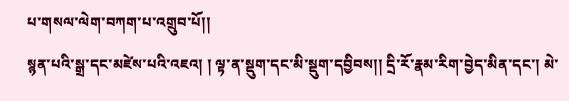པ་གསལ་ལེག་བཀག་པ་འགྲུབ་པོ།།
སྙན་པའི་སྒྲ་དང་མཛེས་པའི་འཇའ། ། ལྟ་ན་སྡུག་དང་མི་སྡུག་དབྱིབས།། དྲི་རོ་རྣམ་རིག་བྱེད་མིན་དང་། མེ་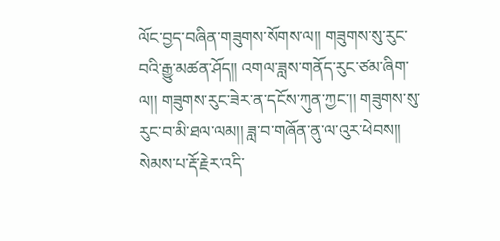ལོང་བྱད་བཞིན་གཟུགས་སོགས་ལ།། གཟུགས་སུ་རུང་བའི་རྒྱུ་མཚན་ཤོད།། འགལ་ཟླས་གནོད་རུང་ཙམ་ཞིག་ལ།། གཟུགས་རུང་ཟེར་ན་དངོས་ཀུན་ཀྱང་།། གཟུགས་སུ་རུང་བ་མི་ཐལ་ལམ།། ཟླ་བ་གཞོན་ནུ་ལ་འུར་ཕེབས།། སེམས་པ་རྡོ་རྗེར་འདི་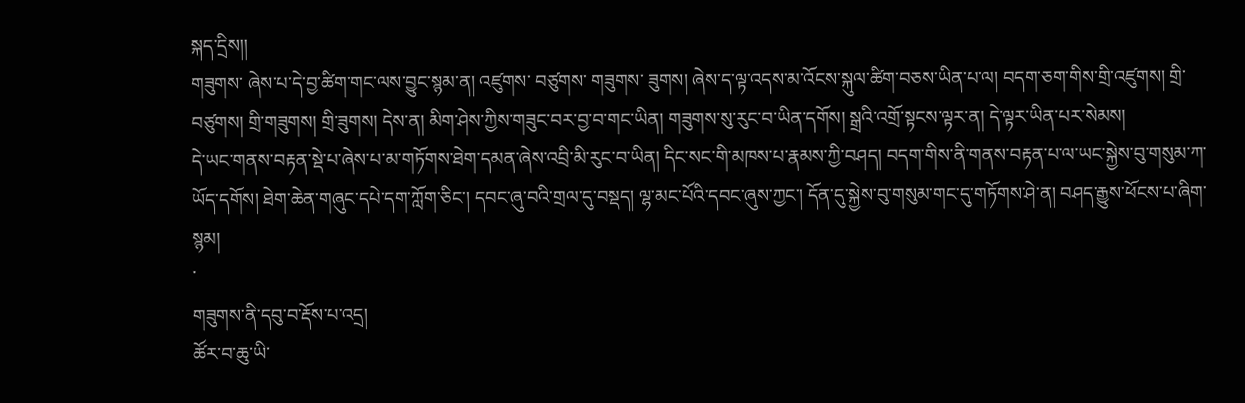སྐད་དྲིས།།
གཟུགས་ ཞེས་པ་དེ་བྱ་ཚིག་གང་ལས་བྱུང་སྙམ་ན། འཛུགས་ བཙུགས་ གཟུགས་ ཟུགས། ཞེས་ད་ལྟ་འདས་མ་འོངས་སྐུལ་ཚིག་བཅས་ཡིན་པ་ལ། བདག་ཅག་གིས་གྲི་འཛུགས། གྲི་བཙུགས། གྲི་གཟུགས། གྲི་ཟུགས། དེས་ན། མིག་ཤེས་ཀྱིས་གཟུང་བར་བྱ་བ་གང་ཡིན། གཟུགས་སུ་རུང་བ་ཡིན་དགོས། སྒྲའི་འགྲོ་སྟངས་ལྟར་ན། དེ་ལྟར་ཡིན་པར་སེམས།
དེ་ཡང་གནས་བརྟན་སྡེ་པ་ཞེས་པ་མ་གཏོགས་ཐེག་དམན་ཞེས་འབྲི་མི་རུང་བ་ཡིན། དིང་སང་གི་མཁས་པ་རྣམས་ཀྱི་བཤད། བདག་གིས་ནི་གནས་བརྟན་པ་ལ་ཡང་སྐྱེས་བུ་གསུམ་ཀ་ཡོད་དགོས། ཐེག་ཆེན་གཞུང་དཔེ་དག་ཀློག་ཅིང་། དབང་ཞུ་བའི་གྲལ་དུ་བསྡད། ལྷ་མང་པོའི་དབང་ཞུས་ཀྱང་། དོན་དུ་སྐྱེས་བུ་གསུམ་གང་དུ་གཏོགས་ཤེ་ན། བཤད་རྒྱུས་ཕོངས་པ་ཞིག་སྙམ།
་
གཟུགས་ནི་དབུ་བ་རྡོས་པ་འདྲ།
ཚོར་བ་ཆུ་ཡི་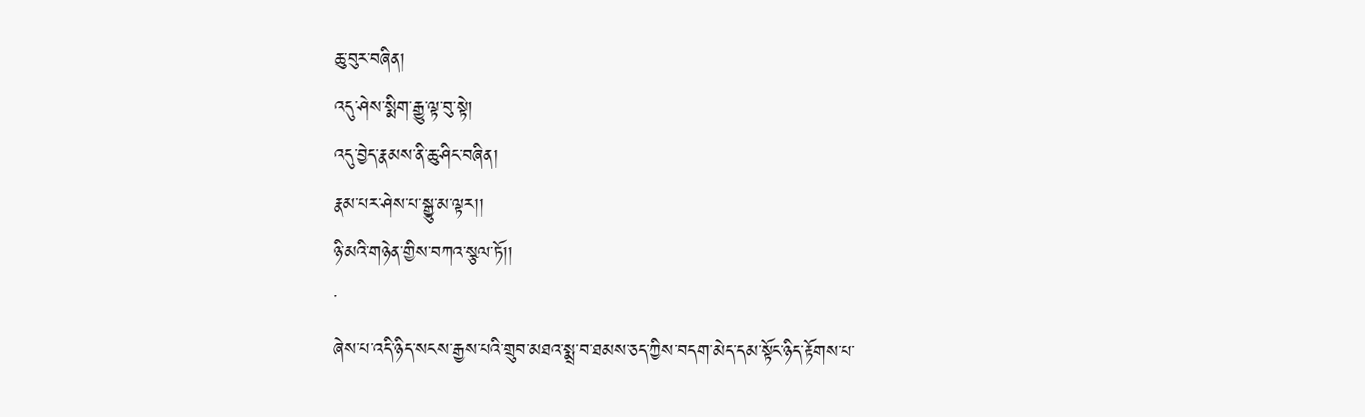ཆུ་བུར་བཞིན།
འདུ་ཤེས་སྨིག་རྒྱུ་ལྟ་བུ་སྟེ།
འདུ་བྱེད་རྣམས་ནི་ཆུ་ཤིང་བཞིན།
རྣམ་པར་ཤེས་པ་སྒྱུ་མ་ལྟར།།
ཉི་མའི་གཉེན་གྱིས་བཀའ་སྩལ་ཏོ།།
་
ཞེས་པ་འདི་ཉིད་སངས་རྒྱས་པའི་གྲུབ་མཐའ་སྨྲ་བ་ཐམས་ཅད་ཀྱིས་བདག་མེད་དམ་སྟོང་ཉིད་རྟོགས་པ་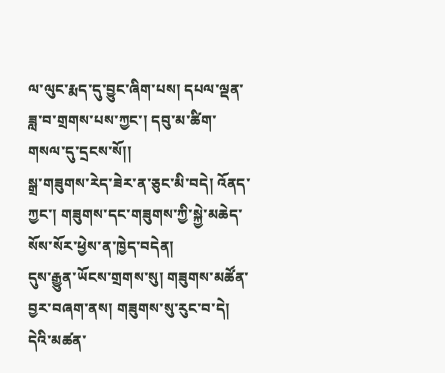ལ་ལུང་རྨད་དུ་བྱུང་ཞིག་པས། དཔལ་ལྡན་ཟླ་བ་གྲགས་པས་ཀྱང་། དབུ་མ་ཚིག་གསལ་དུ་དྲངས་སོ།།
སྒྲ་གཟུགས་རེད་ཟེར་ན་ཅུང་མི་བདེ། འོནད་ཀྱང་། གཟུགས་དང་གཟུགས་ཀྱི་སྐྱེ་མཆེད་སོས་སོར་ཕྱེས་ན་ཁྱེད་བདེན།
དུས་རྒྱུན་ཡོངས་གྲགས་སུ། གཟུགས་མཚོན་བྱར་བཞག་ནས། གཟུགས་སུ་རུང་བ་དེ། དེའི་མཚན་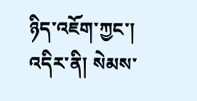ཉིད་འཇོག་ཀྱང་། འདིར་ནི། སེམས་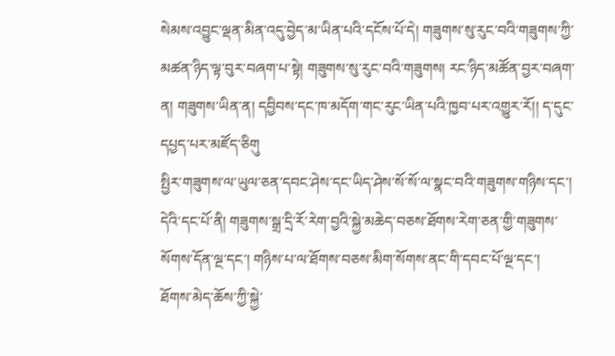སེམས་འབྱུང་ལྡན་མིན་འདུ་བྱེད་མ་ཡིན་པའི་དངོས་པོ་དེ། གཟུགས་སུ་རུང་བའི་གཟུགས་ཀྱི་མཚན་ཉིད་ལྟ་བུར་བཞག་པ་སྟེ། གཟུགས་སུ་རུང་བའི་གཟུགས། རང་ཉིད་མཚོན་བྱར་བཞག་ན། གཟུགས་ཡིན་ན། དབྱིབས་དང་ཁ་མདོག་གང་རུང་ཡིན་པའི་ཁྱབ་པར་འགྱུར་རོ།། ད་དུང་དཔྱད་པར་མཛོད་ཅིགུ
སྤྱིར་གཟུགས་ལ་ཡུལ་ཅན་དབང་ཤེས་དང་ཡིད་ཤེས་སོ་སོ་ལ་སྣང་བའི་གཟུགས་གཉིས་དང་། དེའི་དང་པོ་ནི། གཟུགས་སྒྲ་དྲི་རོ་རེག་བྱའི་སྐྱེ་མཆེད་བཅས་ཐོགས་རེག་ཅན་གྱི་གཟུགས་སོགས་དོན་ལྔ་དང་། གཉིས་པ་ལ་ཐོགས་བཅས་མིག་སོགས་ནང་གི་དབང་པོ་ལྔ་དང་། ཐོགས་མེད་ཆོས་ཀྱི་སྐྱེ་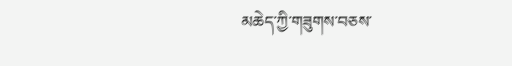མཆེད་ཀྱི་གཟུགས་བཅས་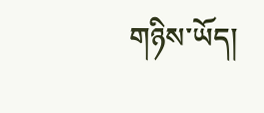གཉིས་ཡོད།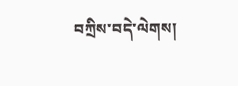བཀྲིས་བདེ་ལེགས།